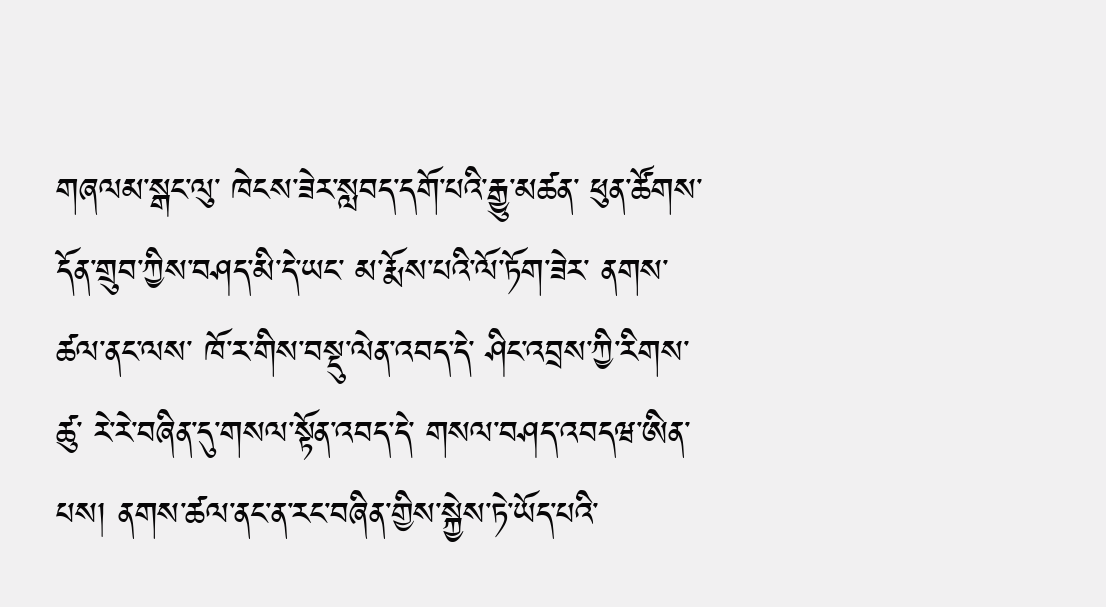གཞལམ་སྒང་ལུ་ ཁེངས་ཟེར་སླབད་དགོ་པའི་རྒྱུ་མཚན་ ཕུན་ཚོགས་དོན་གྲུབ་ཀྱིས་བཤད་མི་དེ་ཡང་ མ་རྨོས་པའི་ལོ་ཏོག་ཟེར་ ནགས་ཚལ་ནང་ལས་ ཁོ་ར་གིས་བསྡུ་ལེན་འབད་དེ་ ཤིང་འབྲས་ཀྱི་རིགས་ཚུ་ རེ་རེ་བཞིན་དུ་གསལ་སྟོན་འབད་དེ་ གསལ་བཤད་འབདཝ་ཨིན་པས། ནགས་ཚལ་ནང་ན་རང་བཞིན་གྱིས་སྐྱེས་ཏེ་ཡོད་པའི་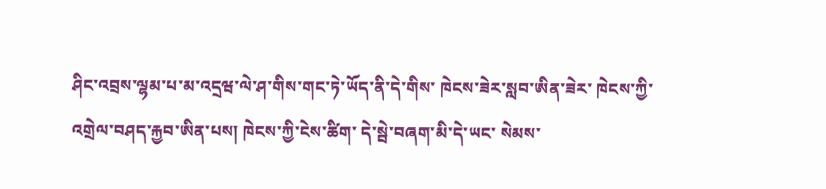ཤིང་འབྲས་ལྷམ་པ་མ་འདྲཝ་ལེ་ཤ་གིས་གང་ཏེ་ཡོད་ནི་དེ་གིས་ ཁེངས་ཟེར་སླབ་ཨིན་ཟེར་ ཁེངས་ཀྱི་འགྲེལ་བཤད་རྐྱབ་ཨིན་པས། ཁེངས་ཀྱི་ངེས་ཚིག་ དེ་སྦེ་བཞག་མི་དེ་ཡང་ སེམས་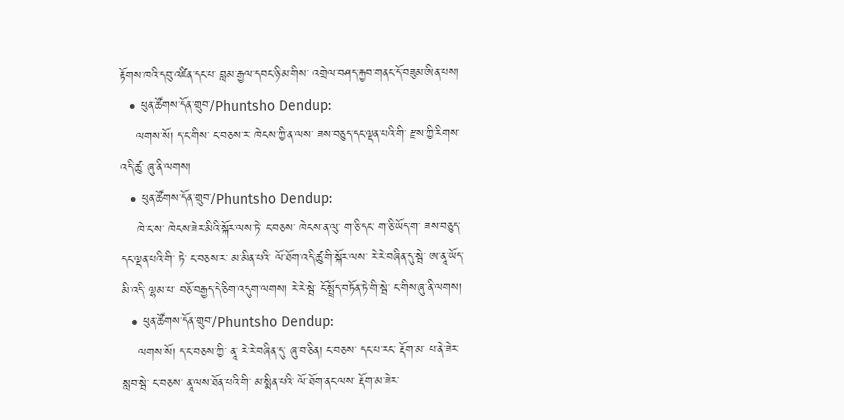རྟོགས་ཁའི་དབུ་འཛིན་དང་པ་ བླམ་རྒྱལ་དབང་ཉི་མ་གིས་ འགྲེལ་བཤད་རྐྱབ་གནང་དོ་བཟུམ་ཨིན་པས།
  • ཕུན་ཚོགས་དོན་གྲུབ་/Phuntsho Dendup:
    ལགས་སོ། ད་ང་གིས་ ང་བཅས་ར་ ཁེངས་ཀྱི་ན་ལས་ ཟས་བཅུད་དང་ལྡན་པའི་གི་ རྫས་ཀྱི་རིགས་འདི་ཚུ་ ཞུ་ནི་ལགས།
  • ཕུན་ཚོགས་དོན་གྲུབ་/Phuntsho Dendup:
    ཁེ་ང་ས་ ཁེངས་ཟེར་མིའི་སྐོར་ལས་ཏེ་ ང་བཅས་ ཁེངས་ན་ལུ་ ག་ཅི་དང་ ག་ཅི་ཡོད་ག་ ཟས་བཅུད་དང་ལྡན་པའི་གི་ ཏེ་ ང་བཅས་ར་ མ་མིན་པའི་ ལོ་ཐོག་འདི་ཚུ་གི་སྐོར་ལས་ རེ་རེ་བཞིན་དུ་སྦེ་ ཨ་ནཱ་ཡོད་མི་འདི་ ལྷམ་པ་ བཅོ་བརྒྱད་དེ་ཅིག་འདུག་ལགས། རེ་རེ་སྦེ་ ངོ་སྤྲོད་བཏོན་ཏེ་གི་སྦེ་ ང་གིས་ཞུ་ནི་ལགས།
  • ཕུན་ཚོགས་དོན་གྲུབ་/Phuntsho Dendup:
    ལགས་སོ། ད་ང་བཅས་ཀྱི་ ནཱ་ རེ་རེ་བཞིན་དུ་ ཞུ་བ་ཅིན། ང་བཅས་ དང་པ་རང་ རྡོག་མ་ པ་ནེ་ཟེར་ སླབ་སྦེ་ ང་བཅས་ ནཱ་ལས་ཐོན་པའི་གི་ མ་སྨིན་པའི་ ལོ་ཐོག་ནང་ལས་ རྡོག་མ་ཟེར་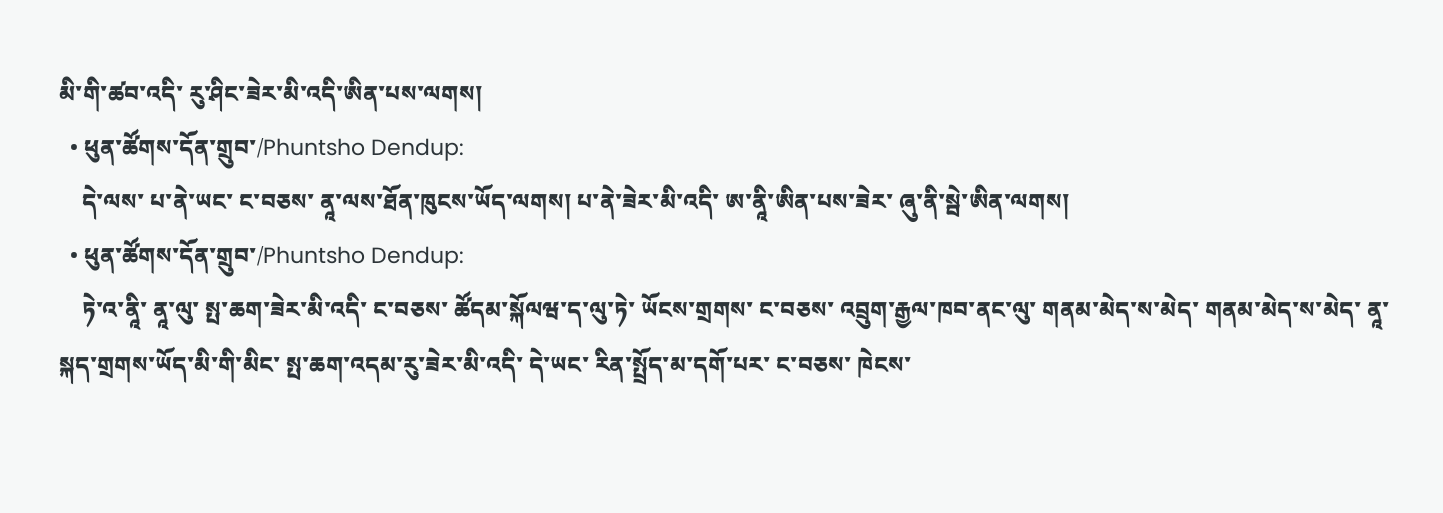མི་གི་ཚབ་འདི་ རུ་ཤིང་ཟེར་མི་འདི་ཨིན་པས་ལགས།
  • ཕུན་ཚོགས་དོན་གྲུབ་/Phuntsho Dendup:
    དེ་ལས་ པ་ནེ་ཡང་ ང་བཅས་ ནཱ་ལས་ཐོན་ཁུངས་ཡོད་ལགས། པ་ནེ་ཟེར་མི་འདི་ ཨ་ནཱི་ཨིན་པས་ཟེར་ ཞུ་ནི་སྦེ་ཨིན་ལགས།
  • ཕུན་ཚོགས་དོན་གྲུབ་/Phuntsho Dendup:
    ཏེ་འ་ནཱི་ ནཱ་ལུ་ སྤ་ཆག་ཟེར་མི་འདི་ ང་བཅས་ ཚོདམ་སྐོལཝ་ད་ལུ་ཏེ་ ཡོངས་གྲགས་ ང་བཅས་ འབྲུག་རྒྱལ་ཁབ་ནང་ལུ་ གནམ་མེད་ས་མེད་ གནམ་མེད་ས་མེད་ ནཱ་ སྐད་གྲགས་ཡོད་མི་གི་མིང་ སྤ་ཆག་འདམ་རུ་ཟེར་མི་འདི་ དེ་ཡང་ རིན་སྤྲོད་མ་དགོ་པར་ ང་བཅས་ ཁེངས་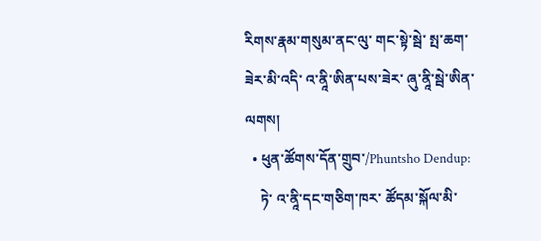རིགས་རྣམ་གསུམ་ནང་ལུ་ གང་སྟེ་སྦེ་ སྤ་ཆག་ཟེར་མི་འདི་ འ་ནཱི་ཨིན་པས་ཟེར་ ཞུ་ནཱི་སྦེ་ཨིན་ལགས།
  • ཕུན་ཚོགས་དོན་གྲུབ་/Phuntsho Dendup:
    ཏེ་ འ་ནཱི་དང་གཅིག་ཁར་ ཚོདམ་སྐོལ་མི་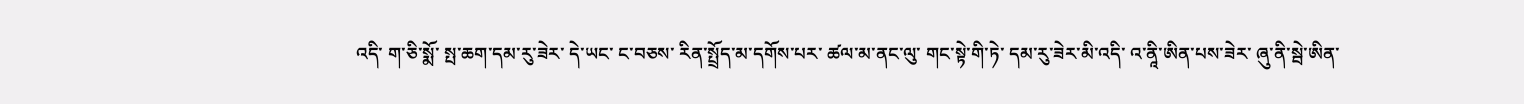འདི་ ག་ཅི་སྨོ་ སྤ་ཆག་དམ་རུ་ཟེར་ དེ་ཡང་ ང་བཅས་ རིན་སྤྲོད་མ་དགོས་པར་ ཚལ་མ་ནང་ལུ་ གང་སྟེ་གི་ཏེ་ དམ་རུ་ཟེར་མི་འདི་ འ་ནཱི་ཨིན་པས་ཟེར་ ཞུ་ནི་སྦེ་ཨིན་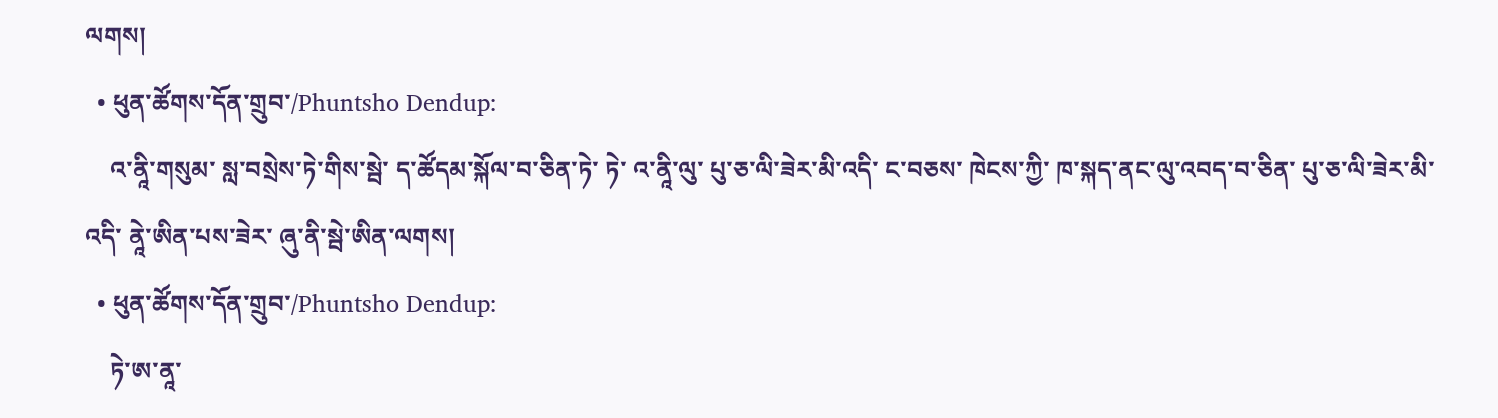ལགས།
  • ཕུན་ཚོགས་དོན་གྲུབ་/Phuntsho Dendup:
    འ་ནཱི་གསུམ་ སླ་བསྲེས་ཏེ་གིས་སྦེ་ ད་ཚོདམ་སྐོལ་བ་ཅིན་ཏེ་ ཏེ་ འ་ནཱི་ལུ་ པུ་ཅ་ལི་ཟེར་མི་འདི་ ང་བཅས་ ཁེངས་ཀྱི་ ཁ་སྐད་ནང་ལུ་འབད་བ་ཅིན་ པུ་ཅ་ལི་ཟེར་མི་འདི་ ནཱེ་ཨིན་པས་ཟེར་ ཞུ་ནི་སྦེ་ཨིན་ལགས།
  • ཕུན་ཚོགས་དོན་གྲུབ་/Phuntsho Dendup:
    ཏེ་ཨ་ནཱ་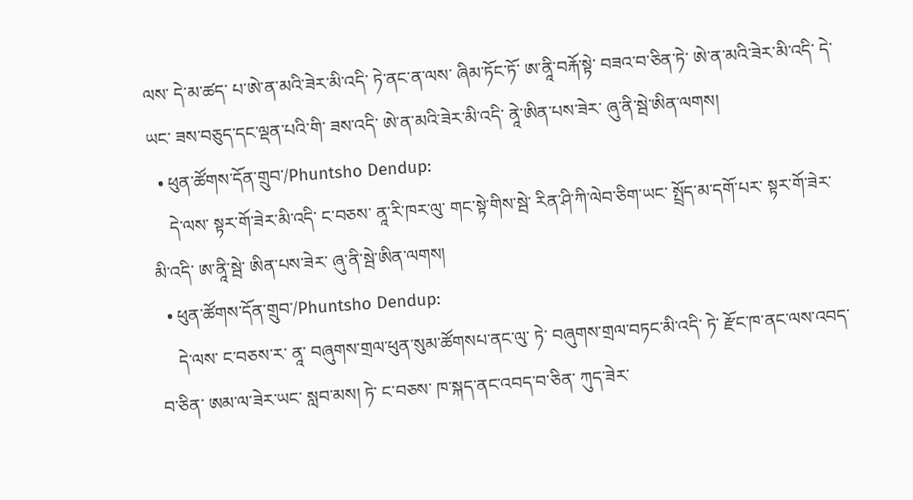ལས་ དེ་མ་ཚད་ པ་ཨེ་ན་མའི་ཟེར་མི་འདི་ ཏེ་ནང་ན་ལས་ ཞིམ་ཏོང་ཏོ་ ཨ་ནཱི་བརྐོ་སྟེ་ བཟའ་བ་ཅིན་ཏེ་ ཨེ་ན་མའི་ཟེར་མི་འདི་ དེ་ཡང་ ཟས་བཅུད་དང་ལྡན་པའི་གི་ ཟས་འདི་ ཨེ་ན་མའི་ཟེར་མི་འདི་ ནཱེ་ཨིན་པས་ཟེར་ ཞུ་ནི་སྦེ་ཨིན་ལགས།
  • ཕུན་ཚོགས་དོན་གྲུབ་/Phuntsho Dendup:
    དེ་ལས་ སྟར་གོ་ཟེར་མི་འདི་ ང་བཅས་ ནཱ་རི་ཁར་ལུ་ གང་སྟེ་གིས་སྦེ་ རིན་ཤི་ཀི་ལེབ་ཅིག་ཡང་ སྤྲོད་མ་དགོ་པར་ སྟར་གོ་ཟེར་མི་འདི་ ཨ་ནཱི་སྦེ་ ཨིན་པས་ཟེར་ ཞུ་ནི་སྦེ་ཨིན་ལགས།
  • ཕུན་ཚོགས་དོན་གྲུབ་/Phuntsho Dendup:
    དེ་ལས་ ང་བཅས་ར་ ནཱ་ བཞུགས་གྲལ་ཕུན་སུམ་ཚོགསཔ་ནང་ལུ་ ཏེ་ བཞུགས་གྲལ་བཏང་མི་འདི་ ཏེ་ རྫོང་ཁ་ནང་ལས་འབད་བ་ཅིན་ ཨམ་ལ་ཟེར་ཡང་ སླབ་མས། ཏེ་ ང་བཅས་ ཁ་སྐད་ནང་འབད་བ་ཅིན་ ཀུད་ཟེར་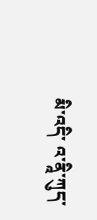མི་འདི་ འ་ནཱི་ཀུད་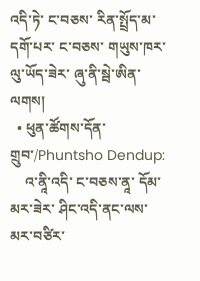འདི་ཏེ་ ང་བཅས་ རིན་སྤྲོད་མ་དགོ་པར་ ང་བཅས་ གཡུས་ཁར་ལུ་ཡོད་ཟེར་ ཞུ་ནི་སྦེ་ཨིན་ལགས།
  • ཕུན་ཚོགས་དོན་གྲུབ་/Phuntsho Dendup:
    འ་ནཱི་འདི་ ང་བཅས་ནཱ་ དོམ་མར་ཟེར་ ཤིང་འདི་ནང་ལས་ མར་བཙིར་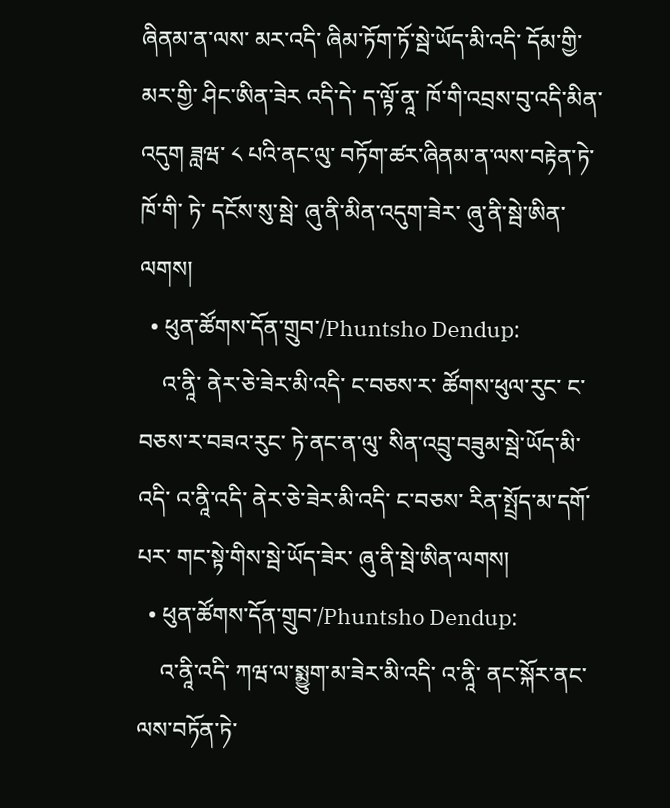ཞིནམ་ན་ལས་ མར་འདི་ ཞིམ་ཏོག་ཏོ་སྦེ་ཡོད་མི་འདི་ དོམ་གྱི་མར་གྱི་ ཤིང་ཨིན་ཟེར འདི་དེ་ ད་ལྟོ་ནཱ་ ཁོ་གི་འབྲས་བུ་འདི་མིན་འདུག ཟླཝ་ ༨ པའི་ནང་ལུ་ བཏོག་ཚར་ཞིནམ་ན་ལས་བརྟེན་ཏེ་ ཁོ་གི་ ཏེ་ དངོས་སུ་སྦེ་ ཞུ་ནི་མིན་འདུག་ཟེར་ ཞུ་ནི་སྦེ་ཨིན་ལགས།
  • ཕུན་ཚོགས་དོན་གྲུབ་/Phuntsho Dendup:
    འ་ནཱི་ ནེར་ཅེ་ཟེར་མི་འདི་ ང་བཅས་ར་ ཚོགས་ཕུལ་རུང་ ང་བཅས་ར་བཟའ་རུང་ ཏེ་ནང་ན་ལུ་ སིན་འབྲུ་བཟུམ་སྦེ་ཡོད་མི་འདི་ འ་ནཱི་འདི་ ནེར་ཅེ་ཟེར་མི་འདི་ ང་བཅས་ རིན་སྤྲོད་མ་དགོ་པར་ གང་སྟེ་གིས་སྦེ་ཡོད་ཟེར་ ཞུ་ནི་སྦེ་ཨིན་ལགས།
  • ཕུན་ཚོགས་དོན་གྲུབ་/Phuntsho Dendup:
    འ་ནཱི་འདི་ ཀཝ་ལ་སྨྱུག་མ་ཟེར་མི་འདི་ འ་ནཱི་ ནང་སྐོར་ནང་ལས་བཏོན་ཏེ་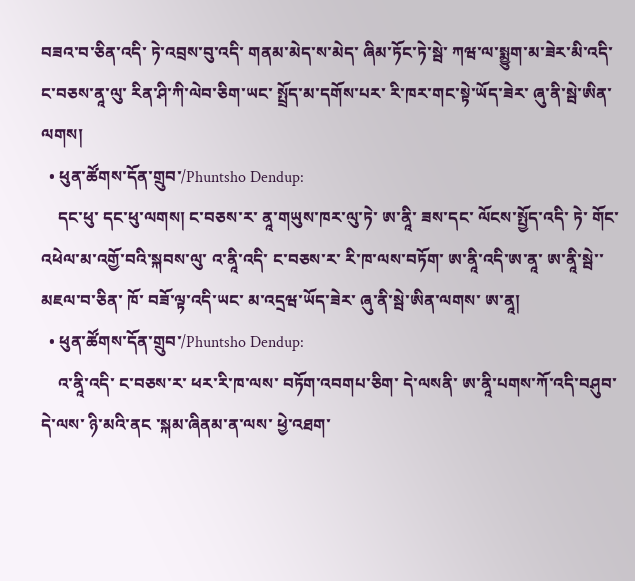བཟའ་བ་ཅིན་འདི་ ཏེ་འབྲས་བུ་འདི་ གནམ་མེད་ས་མེད་ ཞིམ་ཏོང་ཏེ་སྦེ་ ཀཝ་ལ་སྨྱུག་མ་ཟེར་མི་འདི་ ང་བཅས་ནཱ་ལུ་ རིན་ཤི་ཀི་ལེབ་ཅིག་ཡང་ སྤྲོད་མ་དགོས་པར་ རི་ཁར་གང་སྟེ་ཡོད་ཟེར་ ཞུ་ནི་སྦེ་ཨིན་ལགས།
  • ཕུན་ཚོགས་དོན་གྲུབ་/Phuntsho Dendup:
    དང་ཕུ་ དང་ཕུ་ལགས། ང་བཅས་ར་ ནཱ་གཡུས་ཁར་ལུ་ཏེ་ ཨ་ནཱི་ ཟས་དང་ ལོངས་སྤྱོད་འདི་ ཏེ་ གོང་འཕེལ་མ་འགྱོ་བའི་སྐབས་ལུ་ འ་ནཱི་འདི་ ང་བཅས་ར་ རི་ཁ་ལས་བཏོག་ ཨ་ནཱི་འདི་ཨ་ནཱ་ ཨ་ནཱི་སྦེ་་མཇལ་བ་ཅིན་ ཁོ་ བཟོ་ལྟ་འདི་ཡང་ མ་འདྲཝ་ཡོད་ཟེར་ ཞུ་ནི་སྦེ་ཨིན་ལགས་ ཨ་ནཱ།
  • ཕུན་ཚོགས་དོན་གྲུབ་/Phuntsho Dendup:
    འ་ནཱི་འདི་ ང་བཅས་ར་ ཕར་རི་ཁ་ལས་ བཏོག་འབགཔ་ཅིག་ དེ་ལསནི་ ཨ་ནཱི་པགས་ཀོ་འདི་བཤུབ་ དེ་ལས་ ཉི་མའི་ནང ་སྐམ་ཞིནམ་ན་ལས་ ཕྱེ་འཐག་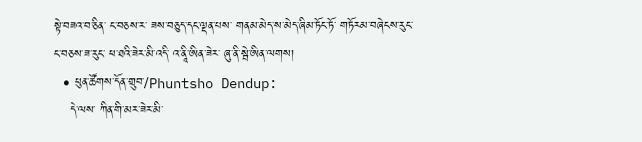སྟེ་བཟའ་བ་ཅིན་ ང་བཅས་ར་ ཟས་བཅུད་དང་ལྡན་པས་ གནམ་མེད་ས་མེད་ཞིམ་ཏོང་ཏོ་ གཏོརམ་བཞེངས་རུང་ ང་བཅས་ཟ་རུང་ ཕ་ཐའི་ཟེར་མི་འདི་ འ་ནཱི་ཨིན་ཟེར་ ཞུ་ནི་སྦེ་ཨིན་ལགས།
  • ཕུན་ཚོགས་དོན་གྲུབ་/Phuntsho Dendup:
    དེ་ལས་ ཀིན་གི་མར་ཟེར་མི་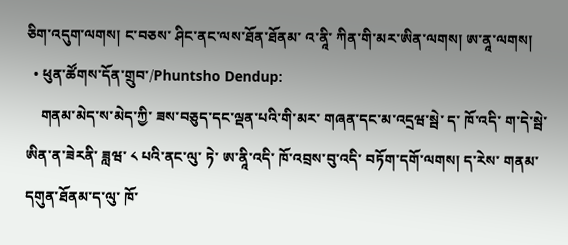ཅིག་འདུག་ལགས། ང་བཅས་ ཤིང་ནང་ལས་ཐོན་ཐོནམ་ འ་ནཱི་ ཀིན་གི་མར་ཨིན་ལགས། ཨ་ནཱ་ལགས།
  • ཕུན་ཚོགས་དོན་གྲུབ་/Phuntsho Dendup:
    གནམ་མེད་ས་མེད་ཀྱི་ ཟས་བཅུད་དང་ལྡན་པའི་གི་མར་ གཞན་དང་མ་འདྲཝ་སྦེ་ ད་ ཁོ་འདི་ ག་དེ་སྦེ་ཨིན་ན་ཟེརནི་ ཟླཝ་ ༨ པའི་ནང་ལུ་ ཏེ་ ཨ་ནཱི་འདི་ ཁོ་འབྲས་བུ་འདི་ བཏོག་དགོ་ལགས། ད་རེས་ གནམ་དགུན་ཐོནམ་ད་ལུ་ ཁོ་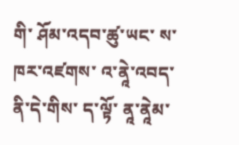གི་ ཤོམ་འདབ་ཚུ་ཡང་ ས་ཁར་འཛགས་ འ་ནཱེ་འབད་ནི་དེ་གིས་ ད་ལྟོ་ ནཱ་ནཱེམ་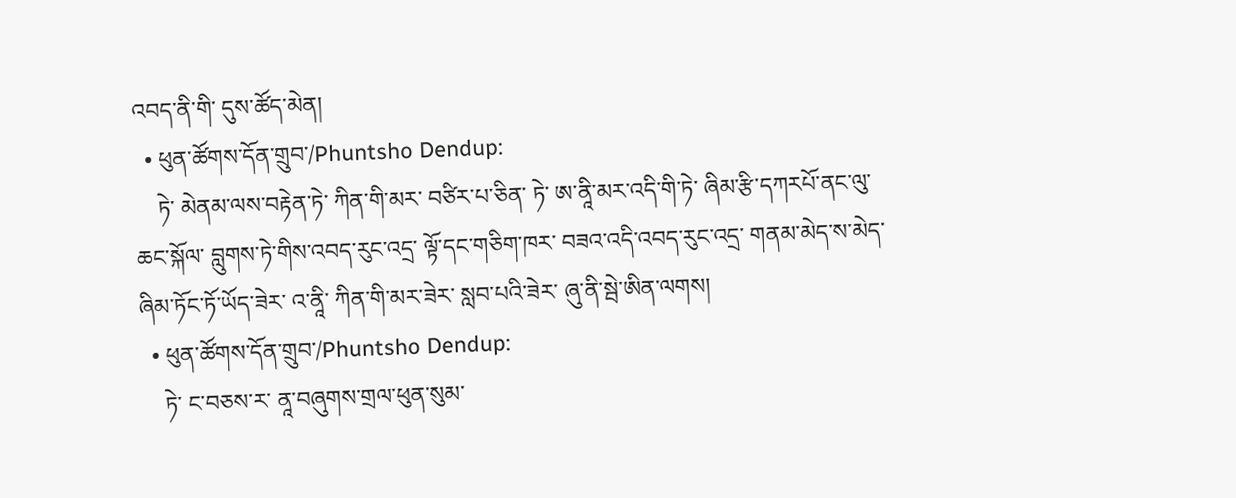འབད་ནི་གི་ དུས་ཚོད་མེན།
  • ཕུན་ཚོགས་དོན་གྲུབ་/Phuntsho Dendup:
    ཏེ་ མེནམ་ལས་བརྟེན་ཏེ་ ཀིན་གི་མར་ བཙིར་པ་ཅིན་ ཏེ་ ཨ་ནཱི་མར་འདི་གི་ཏེ་ ཞིམ་རྩི་དཀརཔོ་ནང་ལུ་ ཆང་སྐོལ་ བླུགས་ཏེ་གིས་འབད་རུང་འདྲ་ ལྟོ་དང་གཅིག་ཁར་ བཟའ་འདི་འབད་རུང་འདྲ་ གནམ་མེད་ས་མེད་ ཞིམ་ཏོང་ཏོ་ཡོད་ཟེར་ འ་ནཱི་ ཀིན་གི་མར་ཟེར་ སླབ་པའི་ཟེར་ ཞུ་ནི་སྦེ་ཨིན་ལགས།
  • ཕུན་ཚོགས་དོན་གྲུབ་/Phuntsho Dendup:
    ཏེ་ ང་བཅས་ར་ ནཱ་བཞུགས་གྲལ་ཕུན་སུམ་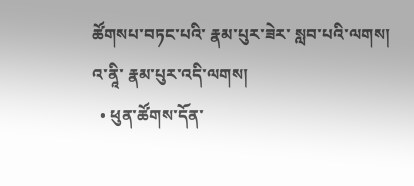ཚོགསཔ་བཏང་པའི་ རྣམ་པུར་ཟེར་ སླབ་པའི་ལགས། འ་ནཱི་ རྣམ་པུར་འདི་ལགས།
  • ཕུན་ཚོགས་དོན་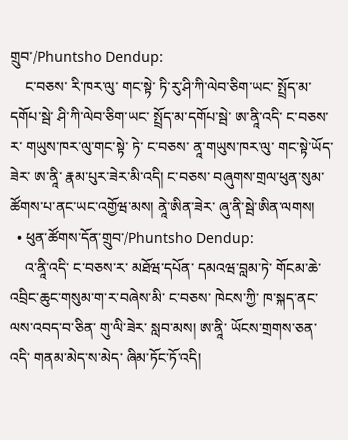གྲུབ་/Phuntsho Dendup:
    ང་བཅས་ རི་ཁར་ལུ་ གང་སྟེ་ ཏི་རུ་ཤི་ཀི་ལེབ་ཅིག་ཡང་ སྤྲོད་མ་དགོཔ་སྦེ་ ཤི་ཀི་ལེབ་ཅིག་ཡང་ སྤྲོད་མ་དགོཔ་སྦེ་ ཨ་ནཱི་འདི་ ང་བཅས་ར་ གཡུས་ཁར་ལུ་གང་སྟེ་ ཏེ་ ང་བཅས་ ནཱ་གཡུས་ཁར་ལུ་ གང་སྟེ་ཡོད་ཟེར་ ཨ་ནཱི་ རྣམ་པུར་ཟེར་མི་འདི། ང་བཅས་ བཞུགས་གྲལ་ཕུན་སུམ་ཚོགས་པ་ནང་ཡང་འགྱོཝ་མས། ནཱེ་ཨིན་ཟེར་ ཞུ་ནི་སྦེ་ཨིན་ལགས།
  • ཕུན་ཚོགས་དོན་གྲུབ་/Phuntsho Dendup:
    འ་ནཱི་འདི་ ང་བཅས་ར་ མཐོཝ་དཔོན་ དམའཝ་བླམ་ཏེ་ གོངམ་ཆེ་འབྲིང་ཆུང་གསུམ་ག་ར་བཞེས་མི་ ང་བཅས་ ཁེངས་ཀྱི་ ཁ་སྐད་ནང་ལས་འབད་བ་ཅིན་ གུ་ལི་ཟེར་ སླབ་མས། ཨ་ནཱི་ ཡོངས་གྲགས་ཅན་འདི་ གནམ་མེད་ས་མེད་ ཞིམ་ཏོང་ཏོ་འདི།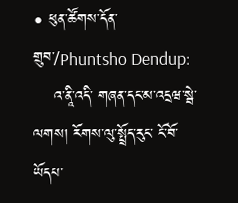• ཕུན་ཚོགས་དོན་གྲུབ་/Phuntsho Dendup:
    འ་ནཱི་འདི་ གཞན་དང་མ་འདྲཝ་སྦེ་ལགས། རོགས་ལུ་སྤྲོད་རུང་ ངོ་བོ་ཡོདཔ་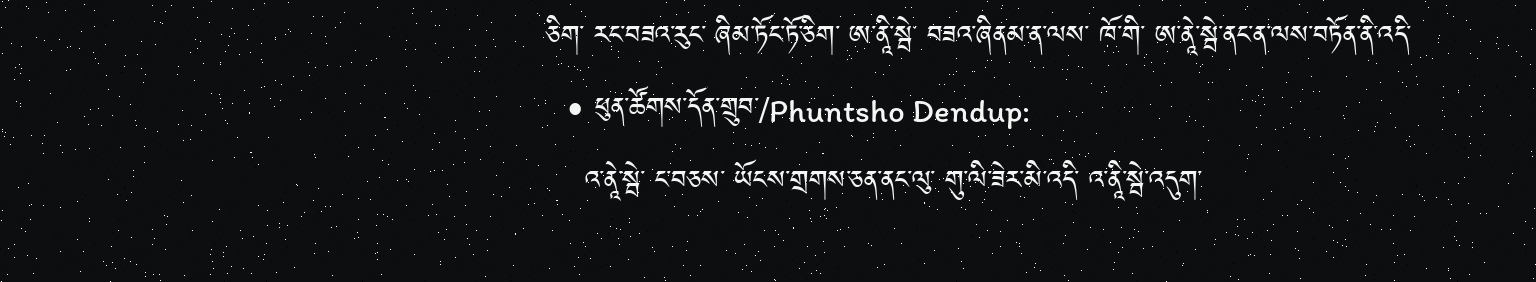ཅིག་ རང་བཟའ་རུང་ ཞིམ་ཏོང་ཏོ་ཅིག་ ཨ་ནཱི་སྦེ་ བཟའ་ཞིནམ་ན་ལས་ ཁོ་གི་ ཨ་ནཱེ་སྦེ་ནང་ན་ལས་བཏོན་ནི་འདི་
  • ཕུན་ཚོགས་དོན་གྲུབ་/Phuntsho Dendup:
    འ་ནཱེ་སྦེ་ ང་བཅས་ ཡོངས་གྲགས་ཅན་ནང་ལུ་ གུ་ལི་ཟེར་མི་འདི་ འ་ནཱི་སྦེ་འདུག་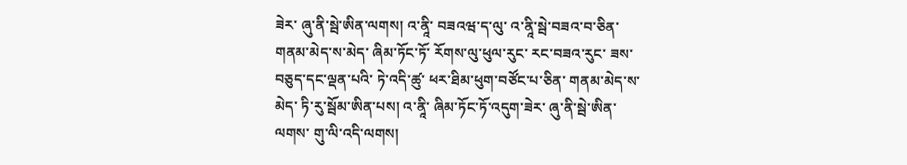ཟེར་ ཞུ་ནི་སྦེ་ཨིན་ལགས། འ་ནཱི་ བཟའཝ་ད་ལུ་ འ་ནཱི་སྦེ་བཟའ་བ་ཅིན་ གནམ་མེད་ས་མེད་ ཞིམ་ཏོང་ཏོ་ རོགས་ལུ་ཕུལ་རུང་ རང་བཟའ་རུང་ ཟས་བཅུད་དང་ལྡན་པའི་ ཏེ་འདི་ཚུ་ ཕར་ཐིམ་ཕུག་བཙོང་པ་ཅིན་ གནམ་མེད་ས་མེད་ ཏི་རུ་སྦོམ་ཨིན་པས། འ་ནཱི་ ཞིམ་ཏོང་ཏོ་འདུག་ཟེར་ ཞུ་ནི་སྦེ་ཨིན་ལགས་ གུ་ལི་འདི་ལགས།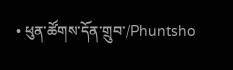• ཕུན་ཚོགས་དོན་གྲུབ་/Phuntsho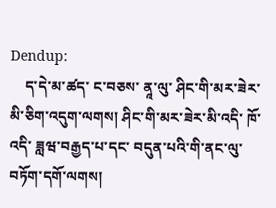Dendup:
    ད་དེ་མ་ཚད་ ང་བཅས་ ནཱ་ལུ་ ཤིང་གི་མར་ཟེར་མི་ཅིག་འདུག་ལགས། ཤིང་གི་མར་ཟེར་མི་འདི་ ཁོ་འདི་ ཟླཝ་བརྒྱད་པ་དང་ བདུན་པའི་གི་ནང་ལུ་ བཏོག་དགོ་ལགས།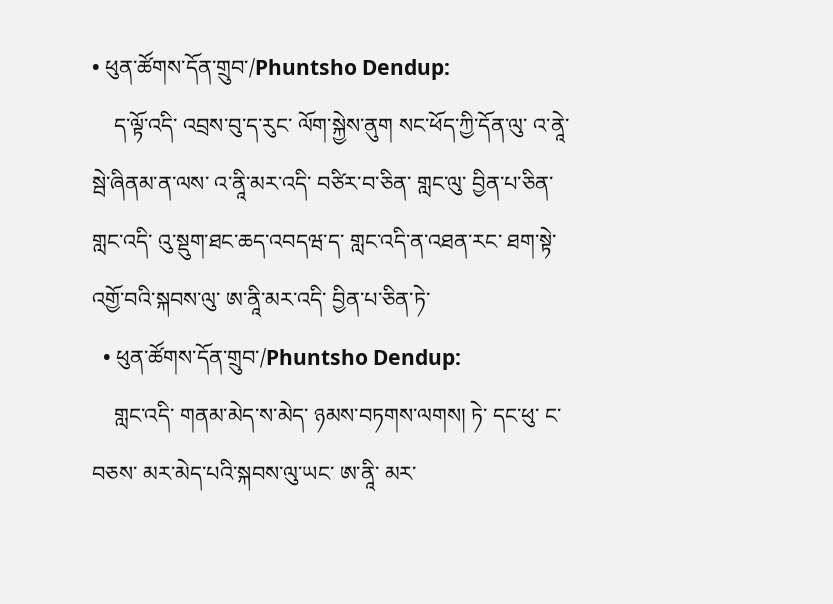• ཕུན་ཚོགས་དོན་གྲུབ་/Phuntsho Dendup:
    ད་ལྟོ་འདི་ འབྲས་བུ་ད་རུང་ ལོག་སྐྱེས་ནུག སང་ཕོད་ཀྱི་དོན་ལུ་ འ་ནཱེ་སྦེ་ཞིནམ་ན་ལས་ འ་ནཱི་མར་འདི་ བཙིར་བ་ཅིན་ གླང་ལུ་ བྱིན་པ་ཅིན་ གླང་འདི་ འུ་སྡུག་ཐང་ཆད་འབདཝ་ད་ གླང་འདི་ན་འཐན་རང་ ཐག་སྟེ་འགྱོ་བའི་སྐབས་ལུ་ ཨ་ནཱི་མར་འདི་ བྱིན་པ་ཅིན་ཏེ་
  • ཕུན་ཚོགས་དོན་གྲུབ་/Phuntsho Dendup:
    གླང་འདི་ གནམ་མེད་ས་མེད་ ཉམས་བཏགས་ལགས། ཏེ་ དང་ཕུ་ ང་བཅས་ མར་མེད་པའི་སྐབས་ལུ་ཡང་ ཨ་ནཱི་ མར་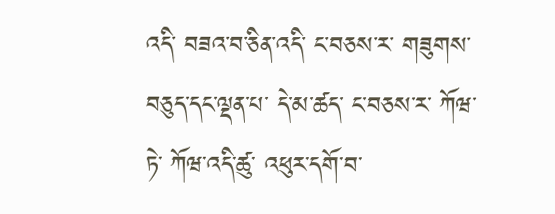འདི་ བཟའ་བ་ཅིན་འདི་ ང་བཅས་ར་ གཟུགས་བཅུད་དང་ལྡན་པ་ དེ་མ་ཚད་ ང་བཅས་ར་ ཀོཝ་ཏེ་ ཀོཝ་འདི་ཚུ་ འཕུར་དགོ་བ་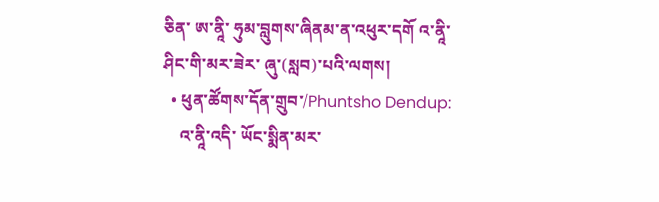ཅིན་ ཨ་ནཱི་ ཧུམ་བླུགས་ཞིནམ་ན་འཕུར་དགོ འ་ནཱི་ ཤིང་གི་མར་ཟེར་ ཞུ་(སླབ)་པའི་ལགས།
  • ཕུན་ཚོགས་དོན་གྲུབ་/Phuntsho Dendup:
    འ་ནཱི་འདི་ ཡོང་སྨིན་མར་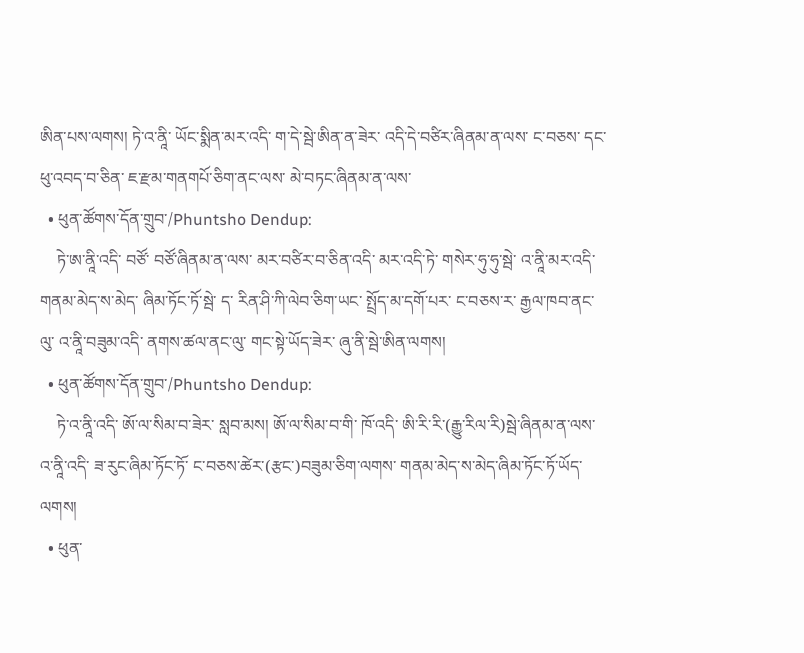ཨིན་པས་ལགས། ཏེ་འ་ནཱི་ ཡོང་སྨིན་མར་འདི་ ག་དེ་སྦེ་ཨིན་ན་ཟེར་ འདི་དེ་བཙིར་ཞིནམ་ན་ལས་ ང་བཅས་ དང་ཕུ་འབད་བ་ཅིན་ ཇ་རྫམ་གནགཔོ་ཅིག་ནང་ལས་ མེ་བཏང་ཞིནམ་ན་ལས་
  • ཕུན་ཚོགས་དོན་གྲུབ་/Phuntsho Dendup:
    ཏེ་ཨ་ནཱི་འདི་ བཙོ་ བཙོ་ཞིནམ་ན་ལས་ མར་བཙིར་བ་ཅིན་འདི་ མར་འདི་ཏེ་ གསེར་ཧུ་ཧུ་སྦེ་ འ་ནཱི་མར་འདི་ གནམ་མེད་ས་མེད་ ཞིམ་ཏོང་ཏོ་སྦེ་ ད་ རིན་ཤི་ཀི་ལེབ་ཅིག་ཡང་ སྤྲོད་མ་དགོ་པར་ ང་བཅས་ར་ རྒྱལ་ཁབ་ནང་ལུ་ འ་ནཱི་བཟུམ་འདི་ ནགས་ཚལ་ནང་ལུ་ གང་སྟེ་ཡོད་ཟེར་ ཞུ་ནི་སྦེ་ཨིན་ལགས།
  • ཕུན་ཚོགས་དོན་གྲུབ་/Phuntsho Dendup:
    ཏེ་འ་ནཱི་འདི་ ཨོ་ལ་སིམ་བ་ཟེར་ སླབ་མས། ཨོ་ལ་སིམ་བ་གི་ ཁོ་འདི་ ཨི་རི་རི་(རྒྱུ་རིལ་རི)སྦེ་ཞིནམ་ན་ལས་ འ་ནཱི་འདི་ ཟ་རུང་ཞིམ་ཏོང་ཏོ་ ང་བཅས་ཚེར་(རྩང་)བཟུམ་ཅིག་ལགས་ གནམ་མེད་ས་མེད་ཞིམ་ཏོང་ཏོ་ཡོད་ལགས།
  • ཕུན་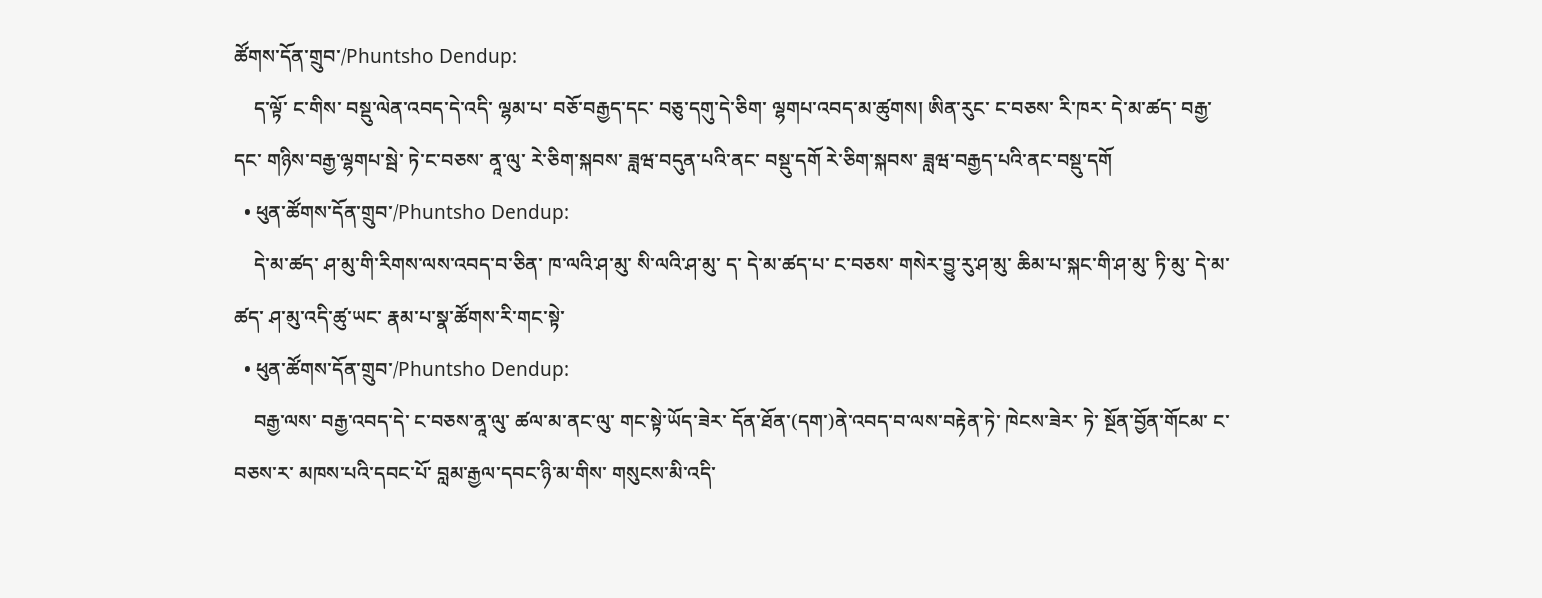ཚོགས་དོན་གྲུབ་/Phuntsho Dendup:
    ད་ལྟོ་ ང་གིས་ བསྡུ་ལེན་འབད་དེ་འདི་ ལྷམ་པ་ བཅོ་བརྒྱད་དང་ བཅུ་དགུ་དེ་ཅིག་ ལྷགཔ་འབད་མ་ཚུགས། ཨིན་རུང་ ང་བཅས་ རི་ཁར་ དེ་མ་ཚད་ བརྒྱ་དང་ གཉིས་བརྒྱ་ལྷགཔ་སྦེ་ ཏེ་ང་བཅས་ ནཱ་ལུ་ རེ་ཅིག་སྐབས་ ཟླཝ་བདུན་པའི་ནང་ བསྡུ་དགོ རེ་ཅིག་སྐབས་ ཟླཝ་བརྒྱད་པའི་ནང་བསྡུ་དགོ
  • ཕུན་ཚོགས་དོན་གྲུབ་/Phuntsho Dendup:
    དེ་མ་ཚད་ ཤ་མུ་གི་རིགས་ལས་འབད་བ་ཅིན་ ཁ་ལའི་ཤ་མུ་ སི་ལའི་ཤ་མུ་ ད་ དེ་མ་ཚད་པ་ ང་བཅས་ གསེར་བྱུ་རུ་ཤ་མུ་ ཆིམ་པ་སྐང་གི་ཤ་མུ་ ཏི་མུ་ དེ་མ་ཚད་ ཤ་མུ་འདི་ཚུ་ཡང་ རྣམ་པ་སྣ་ཚོགས་རི་གང་སྟེ་
  • ཕུན་ཚོགས་དོན་གྲུབ་/Phuntsho Dendup:
    བརྒྱ་ལས་ བརྒྱ་འབད་དེ་ ང་བཅས་ནཱ་ལུ་ ཚལ་མ་ནང་ལུ་ གང་སྟེ་ཡོད་ཟེར་ དོན་ཐོན་(དག་)ནེ་འབད་བ་ལས་བརྟེན་ཏེ་ ཁེངས་ཟེར་ ཏེ་ སྔོན་བྱོན་གོངམ་ ང་བཅས་ར་ མཁས་པའི་དབང་པོ་ བླམ་རྒྱལ་དབང་ཉི་མ་གིས་ གསུངས་མི་འདི་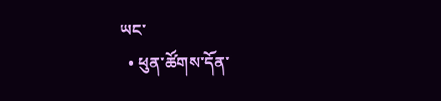ཡང་
  • ཕུན་ཚོགས་དོན་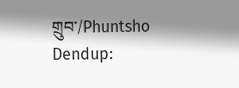གྲུབ་/Phuntsho Dendup: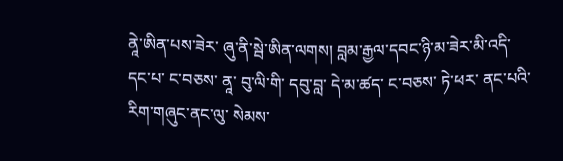ནཱེ་ཨིན་པས་ཟེར་ ཞུ་ནི་སྦེ་ཨིན་ལགས། བླམ་རྒྱལ་དབང་ཉི་མ་ཟེར་མི་འདི་ དང་པ་ ང་བཅས་ ནཱ་ བུ་ལི་གི་ དབུ་བླ་ དེ་མ་ཚད་ ང་བཅས་ ཏེ་ཕར་ ནང་པའི་རིག་གཞུང་ནང་ལུ་ སེམས་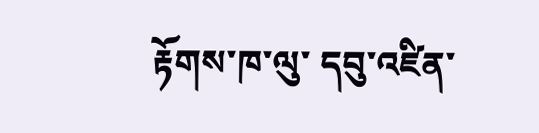རྟོགས་ཁ་ལུ་ དབུ་འཛིན་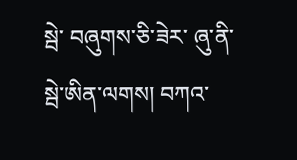སྦེ་ བཞུགས་ཅི་ཟེར་ ཞུ་ནི་སྦེ་ཨིན་ལགས། བཀའ་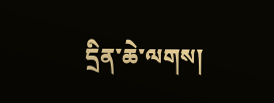དྲིན་ཆེ་ལགས།